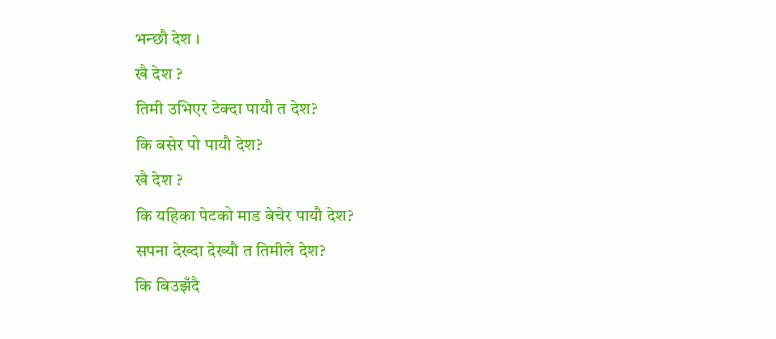भन्छौ देश ।
खै देश ?
तिमी उभिएर टेक्दा पायौ त देश?
कि बसेर पो पायौ देश?
खै देश ?
कि यहिका पेटको माड बेचेर पायौ देश?
सपना देख्दा देख्यौ त तिमीले देश?
कि बिउझँदै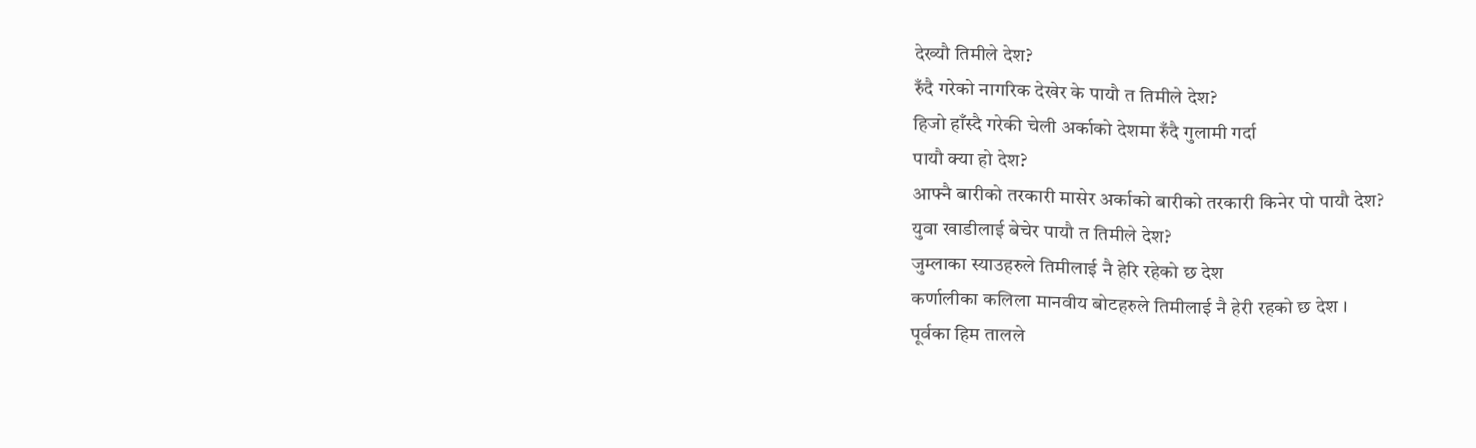देख्यौ तिमीले देश?
रुँदै गरेको नागरिक देखेर के पायौ त तिमीले देश?
हिजो हाँस्दै गरेकी चेली अर्काको देशमा रुँदै गुलामी गर्दा
पायौ क्या हो देश?
आफ्नै बारीको तरकारी मासेर अर्काको बारीको तरकारी किनेर पो पायौ देश?
युवा खाडीलाई बेचेर पायौ त तिमीले देश?
जुम्लाका स्याउहरुले तिमीलाई नै हेरि रहेको छ देश
कर्णालीका कलिला मानवीय बोटहरुले तिमीलाई नै हेरी रहको छ देश ।
पूर्वका हिम तालले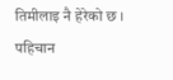तिमीलाइ नै हेरेको छ ।
पहिचान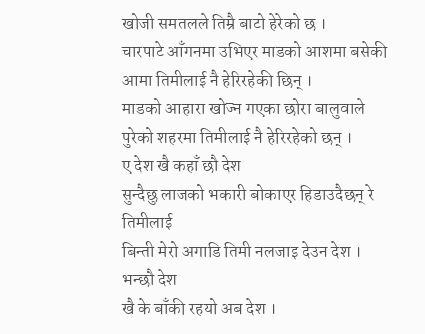खोजी समतलले तिम्रै बाटो हेरेको छ ।
चारपाटे आँगनमा उभिएर माडको आशमा बसेकी
आमा तिमीलाई नै हेरिरहेकी छिन् ।
माडको आहारा खोज्न गएका छोरा बालुवाले पुरेको शहरमा तिमीलाई नै हेरिरहेको छन् ।
ए देश खै कहाँ छौ देश
सुन्दैछु लाजको भकारी बोकाएर हिडाउदैछन् रे तिमीलाई
बिन्ती मेरो अगाडि तिमी नलजाइ देउन देश ।
भन्छौ देश
खै के बाँकी रहयो अब देश ।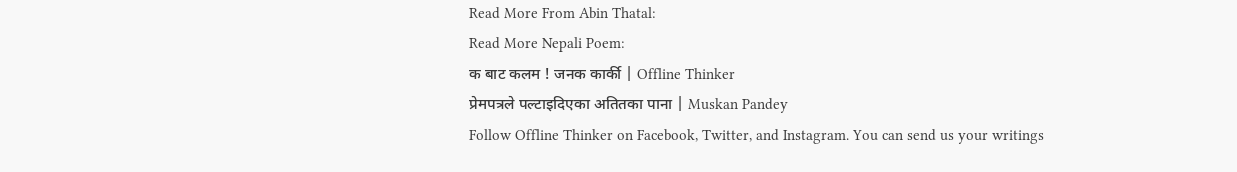Read More From Abin Thatal:
Read More Nepali Poem:
क बाट कलम ! जनक कार्की | Offline Thinker
प्रेमपत्रले पल्टाइदिएका अतितका पाना | Muskan Pandey
Follow Offline Thinker on Facebook, Twitter, and Instagram. You can send us your writings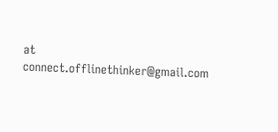at connect.offlinethinker@gmail.com